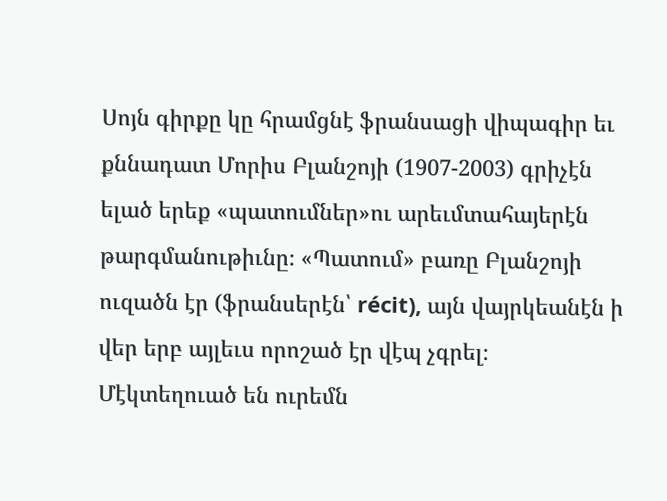Սոյն գիրքը կը հրամցնէ ֆրանսացի վիպագիր եւ քննադատ Մորիս Բլանշոյի (1907-2003) գրիչէն ելած երեք «պատումներ»ու արեւմտահայերէն թարգմանութիւնը։ «Պատում» բառը Բլանշոյի ուզածն էր (ֆրանսերէն՝ récit), այն վայրկեանէն ի վեր երբ այլեւս որոշած էր վէպ չգրել։ Մէկտեղուած են ուրեմն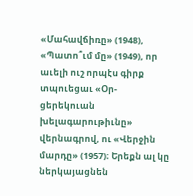«Մահավճիռը» (1948), «Պատո՞ւմ մը» (1949), որ աւելի ուշ որպէս գիրք տպուեցաւ «Օր-ցերեկուան խելագարութիւնը» վերնագրով, ու «Վերջին մարդը» (1957)։ Երեքն ալ կը ներկայացնեն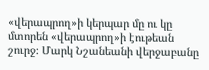«վերապրող»ի կերպար մը ու կը մտորեն «վերապրող»ի էութեան շուրջ։ Մարկ Նշանեանի վերջաբանը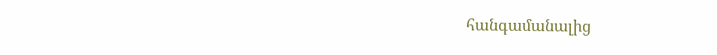հանգամանալից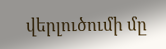վերլուծումի մը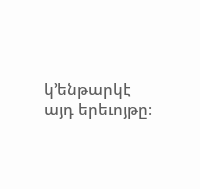կ՚ենթարկէ այդ երեւոյթը։